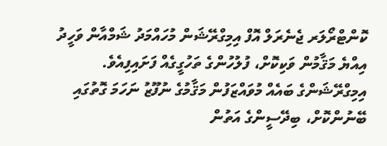ކޮންޓްރޯލަރ ޖެނެރަލް އޮފް އިމިގްރޭޝަން މުހައްމަދު ޝަމްއާން ވަހީދު އިއްޔެ މަޤާމުން ވަކިކޮށް، ފުލުހުންގެ ތަހުގީގެއް ފަށައިފިއެވެ.
އިމިގްރޭޝަންގެ ބައެއް މުވައްޒަފުން މަޤާމުގެ ނުފޫޒު ނަހަމަ ގޮތުގައި ބޭނުންކޮށް، ބިދޭސީންގެ އަތުން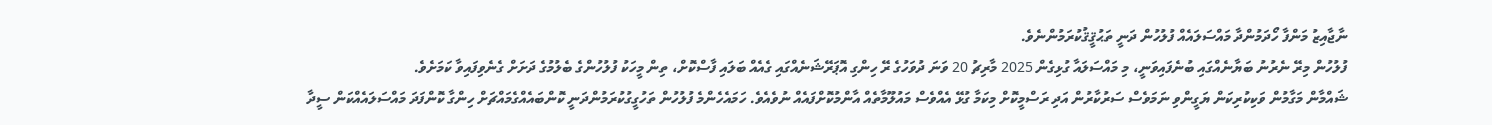ނާޖާއިޒު މަންފާ ހޯދަމުންދާ މައްސަލައެއް ފުލުހުން ދަނީ ތަޙުޤީޤުކުރަމުންނެވެ.
ފުލުހުން މިރޭ ނެރުނު ބަޔާނެއްގައި ބުނެފައިވަނީ، މި މައްސަލައާ ގުޅިގެން 2025 މާރިޗު 20 ވަނަ ދުވަހުގެ ރޭ ހިންގި އޮޕަރޭޝަނެއްގައި ގެއެއް ބަލައި ފާސްކޮށް، ތިން މީހަކު ފުލުހުންގެ ބެލުމުގެ ދަށަށް ގެނެވިފައިވާ ކަމަށެވެ.
ޝައްމާން މަގާމުން ވަކިކުރިކަން ޔަގީންވި ނަމަވެސް ސަރުކާރުން އަދި ރަސްމީކޮށް މިކަމާ ގުޅޭ އެއްވެސް މައުލޫމާތެއް އާންމުކޮށްފައެއް ނުވެއެވެ. ހަމައެހެންމެ ފުލުހުން ތަހުގީގުކުރަމުންދަނީ ކޮންބައެއްގެމައްޗަށް ހިންގާ ކޮންފަދަ މައްސަލައެއްކަން ސީދާ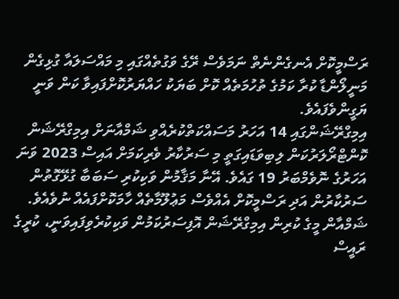ރަސްމީކޮށް އެނގެންނެތް ނަމަވެސް ރޭގެ ވަގުތެއްގައި މި މައްސަލައާ ގުޅިގެން މަނީލޯންޑާ ކުރާ ކަމުގެ ތުހުމަތެއް ކޮށް ބަޔަކު ހައްޔަރުކޮށްފައިވާ ކަން ވަނީ ޔަގީންވެފައެވެ.
އިމިގްރޭޝަންގައި 14 އަހަރު މަސައްކަތްކުރެއްވި ޝަމްއާނަށް އިމިގްރޭޝަން ކޮންޓްރޯލަރުކަން ލިބިވަޑައިގަތީ މި ސަރުކާރު ވެރިކަމަށް އައިސް 2023 ވަނަ އަހަރުގެ ނޮވެމްބަރު 19 ގައެވެ. އޭނާ މަޤާމުން ވަކިކުރި ސަބަބާ ގުޅޭގޮތުން ސަރުކާރުން އަދި ރަސްމީކޮށް އެއްވެސް މަޢުލޫމާތެއް ހާމަކޮށްފައެއް ނުވެއެވެ.
ޝަމްއާން މީގެ ކުރިން އިމިގްރޭޝަން އޮފިސަރުކަމުން ވަކިކުރެވިފައިވަނީ، ކުރީގެ ރައީސް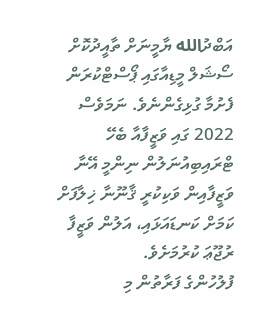އަބްދުالله ޔާމީނަށް ތާއީދުކޮށް ސޯޝަލް މީޑިއާގައި ޕޯސްޓްކުރަން ފެށުމާ ގުޅިގެންނެވެ. ނަމަވެސް 2022 ގައި ވަޒީފާއާ ބެހޭ ޓްރައިބިއުނަލުން ނިންމީ އޭނާ ވަޒީފާއިން ވަކިކުރީ ޤާނޫނާ ޚިލާފަށް ކަމަށް ކަނޑައަޅައި، އަލުން ވަޒީފާ ރުޖޫޢަ ކުރުމަށެވެ.
ފުލުހުންގެ ފަރާތުން މި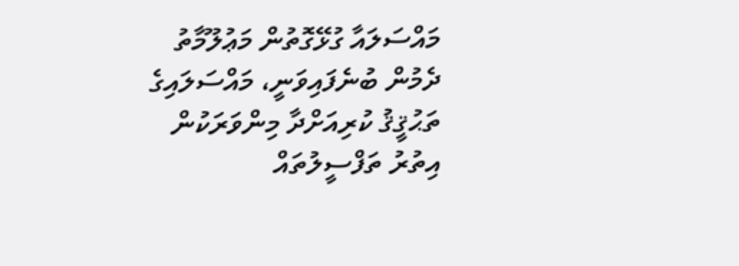މައްސަލައާ ގުޅޭގޮތުން މަޢުލޫމާތު ދެމުން ބުނެފައިވަނީ، މައްސަލައިގެ ތަޙުޤީޤު ކުރިއަށްދާ މިންވަރަކުން އިތުރު ތަފްސީލުތައް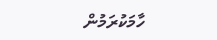ހާމަކުރަމުން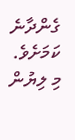ގެންދާނެ ކަމަށެވެ.
މި ލިޔުން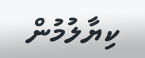ކިޔާލުމުން